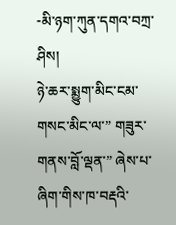-མི་ཉག་ཀུན་དགའ་བཀྲ་ཤིས།
ཉེ་ཆར་སྨྱུག་མིང་ངམ་གསང་མིང་ལ་” གཟུར་གནས་བློ་ལྡན་” ཞེས་པ་ཞིག་གིས་ཁ་བརྡའི་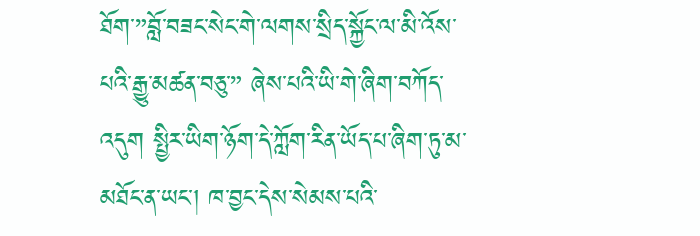ཐོག་”བློ་བཟང་སེང་གེ་ལགས་སྲིད་སྐྱོང་ལ་མི་འོས་པའི་རྒྱུ་མཚན་བཅུ་” ཞེས་པའི་ཡི་གེ་ཞིག་བཀོད་འདུག སྤྱིར་ཡིག་ཉོག་དེ་ཀློག་རིན་ཡོད་པ་ཞིག་ཏུ་མ་མཐོང་ན་ཡང་། ཁ་བྱང་དེས་སེམས་པའི་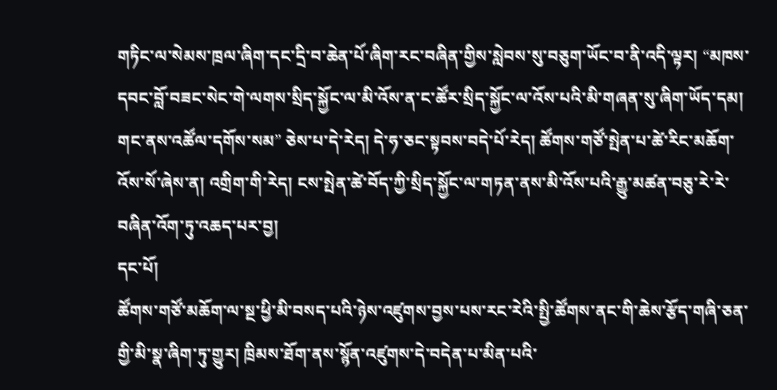གཏིང་ལ་སེམས་ཁྲལ་ཞིག་དང་དྲི་བ་ཆེན་པོ་ཞིག་རང་བཞིན་གྱིས་སླེབས་སུ་བཅུག་ཡོང་བ་ནི་འདི་ལྟར། “མཁས་དབང་བློ་བཟང་སེང་གེ་ལགས་སྲིད་སྐྱོང་ལ་མི་འོས་ན་ང་ཚོར་སྲིད་སྐྱོང་ལ་འོས་པའི་མི་གཞན་སུ་ཞིག་ཡོད་དམ། གང་ནས་འཚོལ་དགོས་སམ” ཅེས་པ་དེ་རེད། དེ་ཧ་ཅང་སྟབས་བདེ་པོ་རེད། ཚོགས་གཙོ་སྤེན་པ་ཚེ་རིང་མཆོག་འོས་སོ་ཞེས་ན། འགྲིག་གི་རེད། ངས་སྤེན་ཚེ་བོད་ཀྱི་སྲིད་སྐྱོང་ལ་གཏན་ནས་མི་འོས་པའི་རྒྱུ་མཚན་བཅུ་རེ་རེ་བཞིན་འོག་ཏུ་འཆད་པར་བྱ།
དང་པོ།
ཚོགས་གཙོ་མཆོག་ལ་སྔ་ཕྱི་མི་བསད་པའི་ཉེས་འཛུགས་བྱས་པས་རང་རེའི་སྤྱི་ཚོགས་ནང་གི་ཆེས་རྩོད་གཞི་ཅན་གྱི་མི་སྣ་ཞིག་ཏུ་གྱུར། ཁྲིམས་ཐོག་ནས་སྙོན་འཛུགས་དེ་བདེན་པ་མིན་པའི་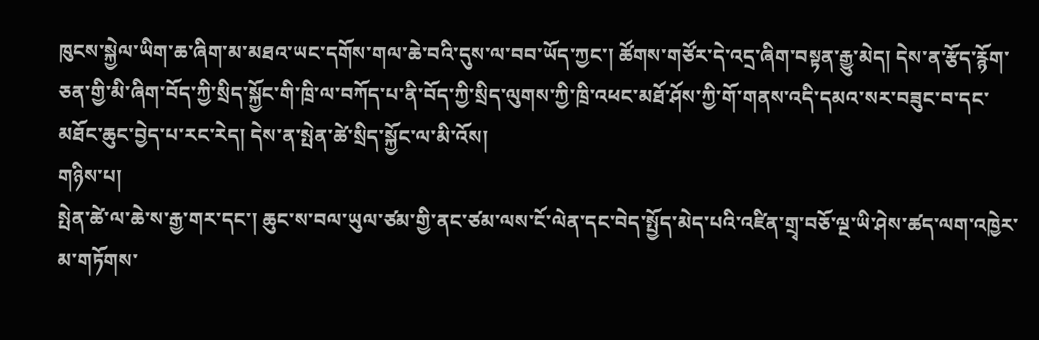ཁུངས་སྐྱེལ་ཡིག་ཆ་ཞིག་མ་མཐའ་ཡང་དགོས་གལ་ཆེ་བའི་དུས་ལ་བབ་ཡོད་ཀྱང་། ཚོགས་གཙོར་དེ་འདྲ་ཞིག་བསྟན་རྒྱུ་མེད། དེས་ན་རྩོད་རྙོག་ཅན་གྱི་མི་ཞིག་བོད་ཀྱི་སྲིད་སྐྱོང་གི་ཁྲི་ལ་བཀོད་པ་ནི་བོད་ཀྱི་སྲིད་ལུགས་ཀྱི་ཁྲི་འཕང་མཐོ་ཤོས་ཀྱི་གོ་གནས་འདི་དམའ་སར་བཟུང་བ་དང་མཐོང་ཆུང་བྱེད་པ་རང་རེད། དེས་ན་སྤེན་ཚེ་སྲིད་སྐྱོང་ལ་མི་འོས།
གཉིས་པ།
སྤེན་ཚེ་ལ་ཆེ་ས་རྒྱ་གར་དང་། ཆུང་ས་བལ་ཡུལ་ཙམ་གྱི་ནང་ཙམ་ལས་ངོ་ལེན་དང་བེད་སྤྱོད་མེད་པའི་འཛིན་གྲྭ་བཅོ་ལྔ་ཡི་ཤེས་ཚད་ལག་འཁྱེར་མ་གཏོགས་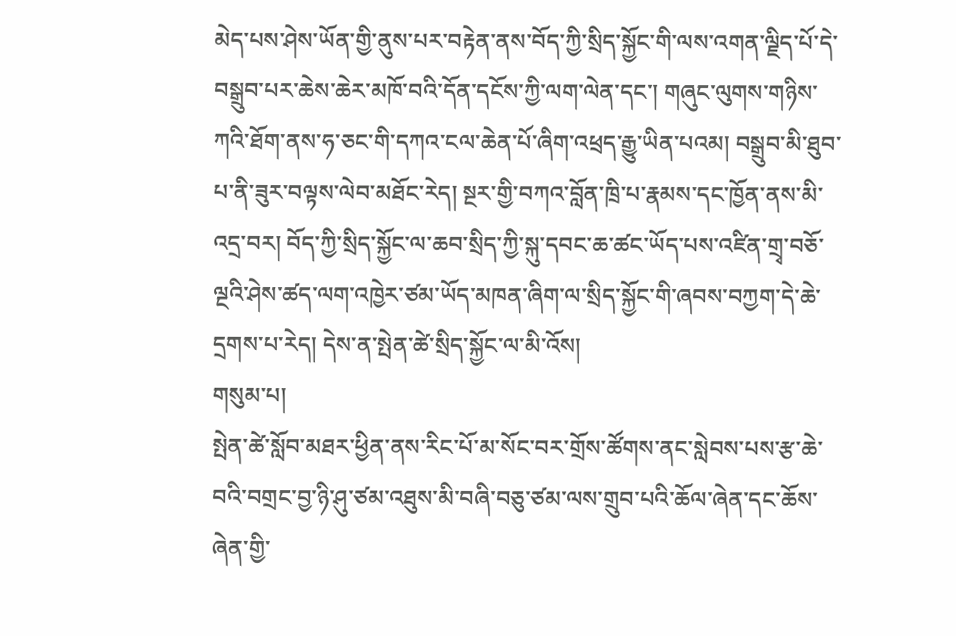མེད་པས་ཤེས་ཡོན་གྱི་ནུས་པར་བརྟེན་ནས་བོད་ཀྱི་སྲིད་སྐྱོང་གི་ལས་འགན་ལྗིད་པོ་དེ་བསྒྲུབ་པར་ཆེས་ཆེར་མཁོ་བའི་དོན་དངོས་ཀྱི་ལག་ལེན་དང་། གཞུང་ལུགས་གཉིས་ཀའི་ཐོག་ནས་ཧ་ཅང་གི་དཀའ་ངལ་ཆེན་པོ་ཞིག་འཕྲད་རྒྱུ་ཡིན་པའམ། བསྒྲུབ་མི་ཐུབ་པ་ནི་ཟུར་བལྟས་ལེབ་མཐོང་རེད། སྔར་གྱི་བཀའ་བློན་ཁྲི་པ་རྣམས་དང་ཁྱོན་ནས་མི་འདྲ་བར། བོད་ཀྱི་སྲིད་སྐྱོང་ལ་ཆབ་སྲིད་ཀྱི་སྐུ་དབང་ཆ་ཚང་ཡོད་པས་འཛིན་གྲྭ་བཅོ་ལྔའི་ཤེས་ཚད་ལག་འཁྱེར་ཙམ་ཡོད་མཁན་ཞིག་ལ་སྲིད་སྐྱོང་གི་ཞབས་བཀྱག་དེ་ཆེ་དྲགས་པ་རེད། དེས་ན་སྤེན་ཚེ་སྲིད་སྐྱོང་ལ་མི་འོས།
གསུམ་པ།
སྤེན་ཚེ་སློབ་མཐར་ཕྱིན་ནས་རིང་པོ་མ་སོང་བར་གྲོས་ཚོགས་ནང་སླེབས་པས་རྩ་ཆེ་བའི་བགྲང་བྱ་ཉི་ཤུ་ཙམ་འཐུས་མི་བཞི་བཅུ་ཙམ་ལས་གྲུབ་པའི་ཆོལ་ཞེན་དང་ཆོས་ཞེན་གྱི་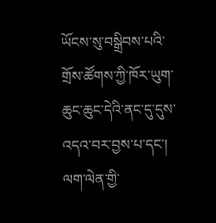ཡོངས་སུ་བསྒྲིབས་པའི་གྲོས་ཚོགས་ཀྱི་ཁོར་ཡུག་ཆུང་ཆུང་དེའི་ནང་དུ་དུས་འདའ་བར་བྱས་པ་དང་། ལག་ལེན་གྱི་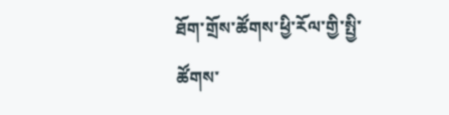ཐོག་གྲོས་ཚོགས་ཕྱི་རོལ་གྱི་སྤྱི་ཚོགས་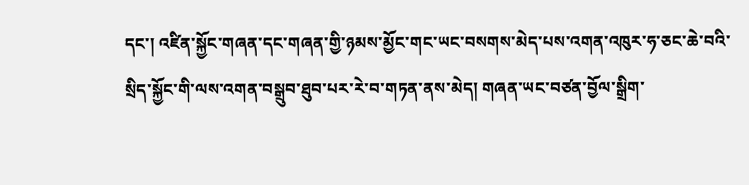དང་། འཛིན་སྐྱོང་གཞན་དང་གཞན་གྱི་ཉམས་མྱོང་གང་ཡང་བསགས་མེད་པས་འགན་འཁུར་ཧ་ཅང་ཆེ་བའི་སྲིད་སྐྱོང་གི་ལས་འགན་བསྒྲུབ་ཐུབ་པར་རེ་བ་གཏན་ནས་མེད། གཞན་ཡང་བཙན་བྱོལ་སྒྲིག་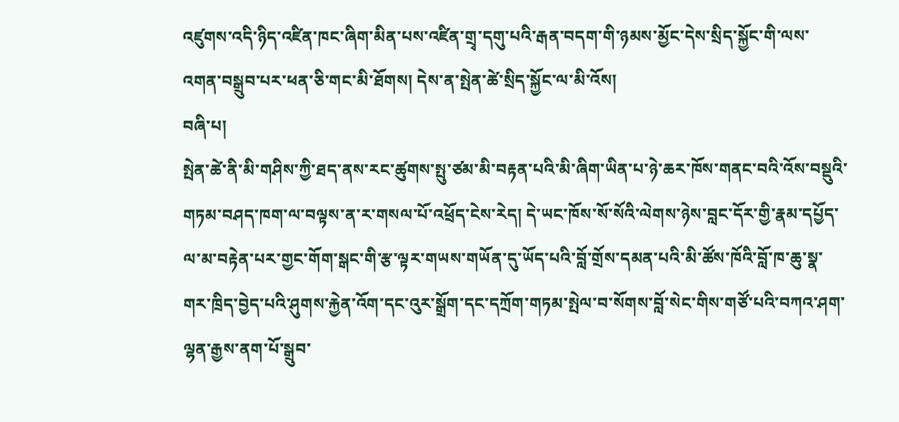འཛུགས་འདི་ཉིད་འཛིན་ཁང་ཞིག་མིན་པས་འཛིན་གྲྭ་དགུ་པའི་རྒན་བདག་གི་ཉམས་མྱོང་དེས་སྲིད་སྐྱོང་གི་ལས་འགན་བསྒྲུབ་པར་ཕན་ཅི་གང་མི་ཐོགས། དེས་ན་སྤེན་ཚེ་སྲིད་སྐྱོང་ལ་མི་འོས།
བཞི་པ།
སྤེན་ཚེ་ནི་མི་གཤིས་ཀྱི་ཐད་ནས་རང་ཚུགས་སྤུ་ཙམ་མི་བརྟན་པའི་མི་ཞིག་ཡིན་པ་ཉེ་ཆར་ཁོས་གནང་བའི་འོས་བསྡུའི་གཏམ་བཤད་ཁག་ལ་བལྟས་ན་ར་གསལ་པོ་འཕྲོད་ངེས་རེད། དེ་ཡང་ཁོས་སོ་སོའི་ལེགས་ཉེས་བླང་དོར་གྱི་རྣམ་དཔྱོད་ལ་མ་བརྟེན་པར་གྱང་གོག་སྒང་གི་རྩ་ལྟར་གཡས་གཡོན་དུ་ཡོད་པའི་བློ་གྲོས་དམན་པའི་མི་ཚོས་ཁོའི་བློ་ཁ་ཆུ་སྣ་གར་ཁྲིད་བྱེད་པའི་ཤུགས་རྐྱེན་འོག་དང་འུར་སྒྲོག་དང་དཀྲོག་གཏམ་སྤེལ་བ་སོགས་བློ་སེང་གིས་གཙོ་པའི་བཀའ་ཤག་ལྷན་རྒྱས་ནག་པོ་སྒྲུབ་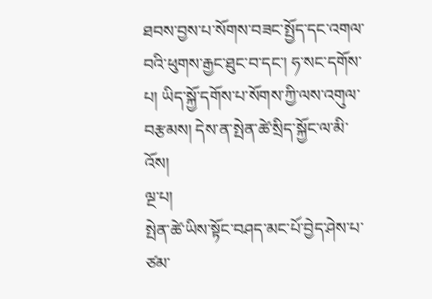ཐབས་བྱས་པ་སོགས་བཟང་སྤྱོད་དང་འགལ་བའི་ཕུགས་རྒྱང་ཐུང་བ་དང་། ཧ་སང་དགོས་པ། ཡིད་སྐྱོ་དགོས་པ་སོགས་ཀྱི་ལས་འགུལ་བརྩམས། དེས་ན་སྤེན་ཚེ་སྲིད་སྐྱོང་ལ་མི་འོས།
ལྔ་པ།
སྤེན་ཚེ་ཡིས་སྟོང་བཤད་མང་པོ་བྱེད་ཤེས་པ་ཙམ་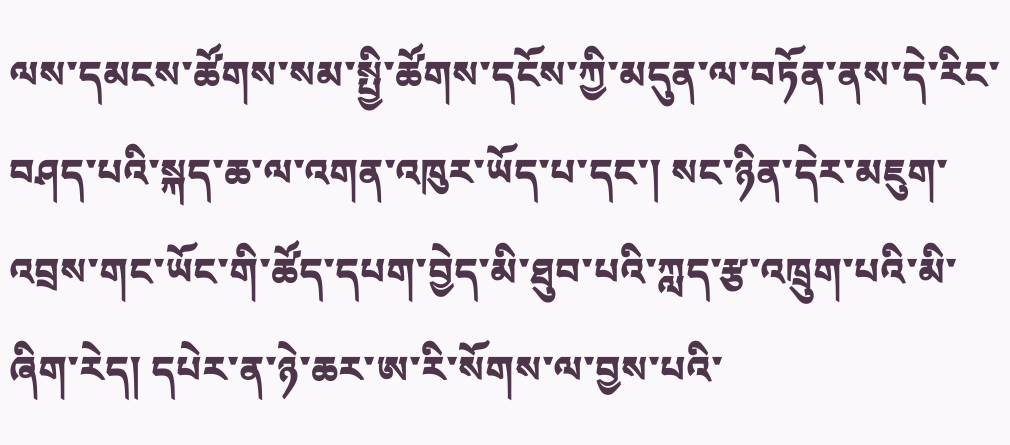ལས་དམངས་ཚོགས་སམ་སྤྱི་ཚོགས་དངོས་ཀྱི་མདུན་ལ་བཏོན་ནས་དེ་རིང་བཤད་པའི་སྐད་ཆ་ལ་འགན་འཁུར་ཡོད་པ་དང་། སང་ཉིན་དེར་མཇུག་འབྲས་གང་ཡོང་གི་ཚོད་དཔག་བྱེད་མི་ཐུབ་པའི་ཀླད་རྩ་འཁྲུག་པའི་མི་ཞིག་རེད། དཔེར་ན་ཉེ་ཆར་ཨ་རི་སོགས་ལ་བྱས་པའི་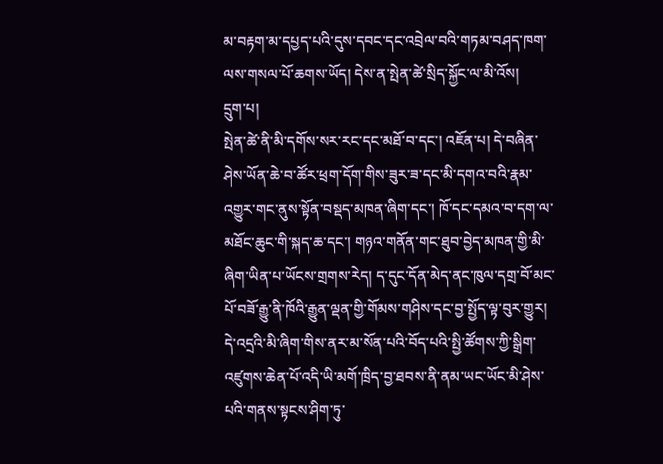མ་བརྟག་མ་དཔྱད་པའི་དུས་དབང་དང་འབྲེལ་བའི་གཏམ་བཤད་ཁག་ལས་གསལ་པོ་ཆགས་ཡོད། དེས་ན་སྤེན་ཚེ་སྲིད་སྐྱོང་ལ་མི་འོས།
དྲུག་པ།
སྤེན་ཚེ་ནི་མི་དགོས་སར་རང་དང་མཐོ་བ་དང་། འཇོན་པ། དེ་བཞིན་ཤེས་ཡོན་ཆེ་བ་ཚོར་ཕྲག་དོག་གིས་ཟུར་ཟ་དང་མི་དགའ་བའི་རྣམ་འགྱུར་གང་ནུས་སྟོན་བསྡད་མཁན་ཞིག་དང་། ཁོ་དང་དམའ་བ་དག་ལ་མཐོང་ཆུང་གི་སྐད་ཆ་དང་། གཉའ་གནོན་གང་ཐུབ་བྱེད་མཁན་གྱི་མི་ཞིག་ཡིན་པ་ཡོངས་གྲགས་རེད། ད་དུང་དོན་མེད་ནང་ཁུལ་དགྲ་བོ་མང་པོ་བཟོ་རྒྱུ་ནི་ཁོའི་རྒྱུན་ལྡན་གྱི་གོམས་གཤིས་དང་བྱ་སྤྱོད་ལྟ་བུར་གྱུར། དེ་འདྲའི་མི་ཞིག་གིས་ནར་མ་སོན་པའི་བོད་པའི་སྤྱི་ཚོགས་ཀྱི་སྒྲིག་འཛུགས་ཆེན་པོ་འདི་ཡི་མགོ་ཁྲིད་བྱ་ཐབས་ནི་ནམ་ཡང་ཡོང་མི་ཤེས་པའི་གནས་སྟངས་ཤིག་ཏུ་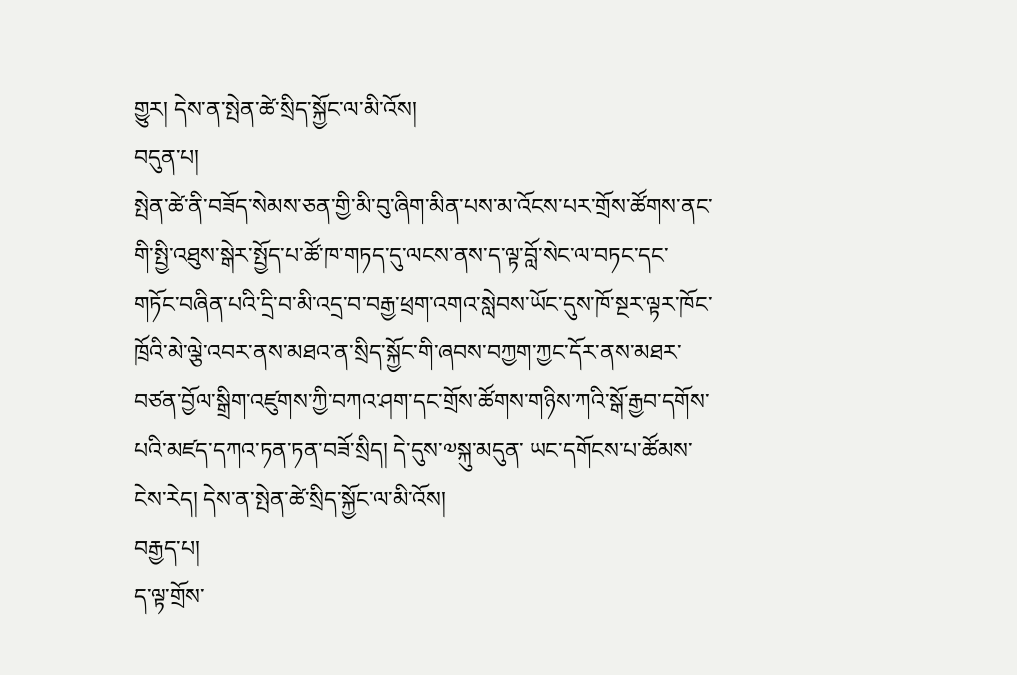གྱུར། དེས་ན་སྤེན་ཚེ་སྲིད་སྐྱོང་ལ་མི་འོས།
བདུན་པ།
སྤེན་ཚེ་ནི་བཟོད་སེམས་ཅན་གྱི་མི་བུ་ཞིག་མིན་པས་མ་འོངས་པར་གྲོས་ཚོགས་ནང་གི་སྤྱི་འཐུས་སྒེར་སྤྱོད་པ་ཚོ་ཁ་གཏད་དུ་ལངས་ནས་ད་ལྟ་བློ་སེང་ལ་བཏང་དང་གཏོང་བཞིན་པའི་དྲི་བ་མི་འདྲ་བ་བརྒྱ་ཕྲག་འགའ་སླེབས་ཡོང་དུས་ཁོ་སྔར་ལྟར་ཁོང་ཁྲོའི་མེ་ལྕེ་འབར་ནས་མཐའ་ན་སྲིད་སྐྱོང་གི་ཞབས་བཀྱག་ཀྱང་དོར་ནས་མཐར་བཙན་བྱོལ་སྒྲིག་འཛུགས་ཀྱི་བཀའ་ཤག་དང་གྲོས་ཚོགས་གཉིས་ཀའི་སྒོ་རྒྱབ་དགོས་པའི་མཛད་དཀའ་ཏན་ཏན་བཟོ་སྲིད། དེ་དུས་༧སྐུ་མདུན་ ཡང་དགོངས་པ་ཚོམས་ངེས་རེད། དེས་ན་སྤེན་ཚེ་སྲིད་སྐྱོང་ལ་མི་འོས།
བརྒྱད་པ།
ད་ལྟ་གྲོས་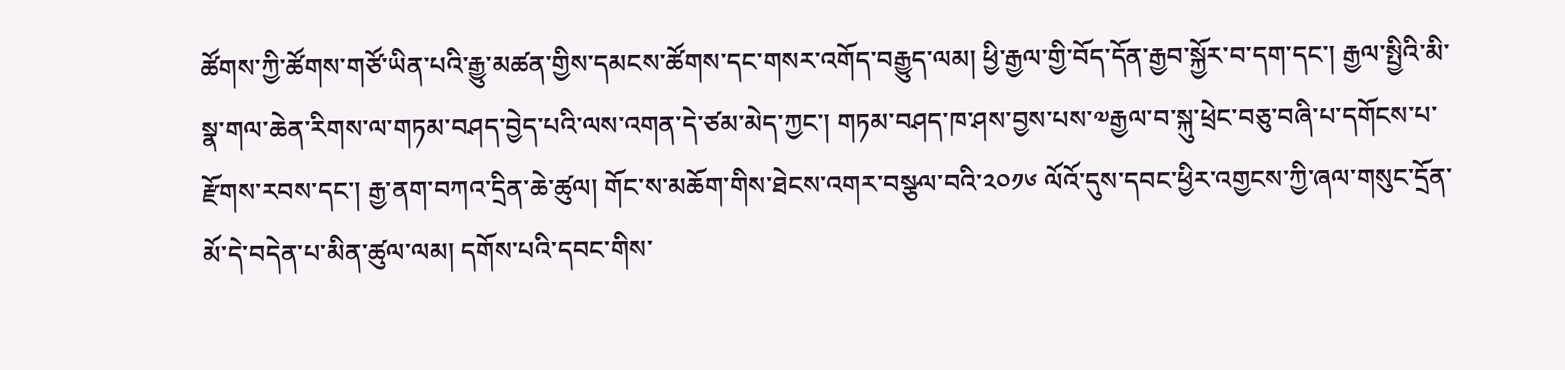ཚོགས་ཀྱི་ཚོགས་གཙོ་ཡིན་པའི་རྒྱུ་མཚན་གྱིས་དམངས་ཚོགས་དང་གསར་འགོད་བརྒྱུད་ལམ། ཕྱི་རྒྱལ་གྱི་བོད་དོན་རྒྱབ་སྐྱོར་བ་དག་དང་། རྒྱལ་སྤྱིའི་མི་སྣ་གལ་ཆེན་རིགས་ལ་གཏམ་བཤད་བྱེད་པའི་ལས་འགན་དེ་ཙམ་མེད་ཀྱང་། གཏམ་བཤད་ཁ་ཤས་བྱས་པས་༧རྒྱལ་བ་སྐུ་ཕྲེང་བཅུ་བཞི་པ་དགོངས་པ་རྫོགས་རབས་དང་། རྒྱ་ནག་བཀའ་དྲིན་ཆེ་ཚུལ། གོང་ས་མཆོག་གིས་ཐེངས་འགར་བསྩལ་བའི་༢༠༡༦ ལོའོ་དུས་དབང་ཕྱིར་འགྱངས་ཀྱི་ཞལ་གསུང་དྲོན་མོ་དེ་བདེན་པ་མིན་ཚུལ་ལམ། དགོས་པའི་དབང་གིས་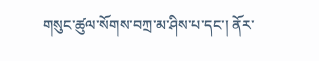གསུང་ཚུལ་སོགས་བཀྲ་མ་ཤིས་པ་དང་། ནོར་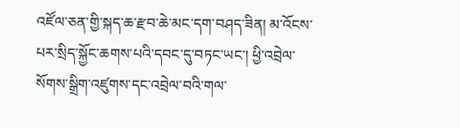འཛོལ་ཅན་གྱི་སྐད་ཆ་རྫབ་ཆེ་མང་དག་བཤད་ཟིན། མ་འོངས་པར་སྲིད་སྐྱོང་ཆགས་པའི་དབང་དུ་བཏང་ཡང་། ཕྱི་འབྲེལ་སོགས་སྒྲིག་འཛུགས་དང་འབྲེལ་བའི་གལ་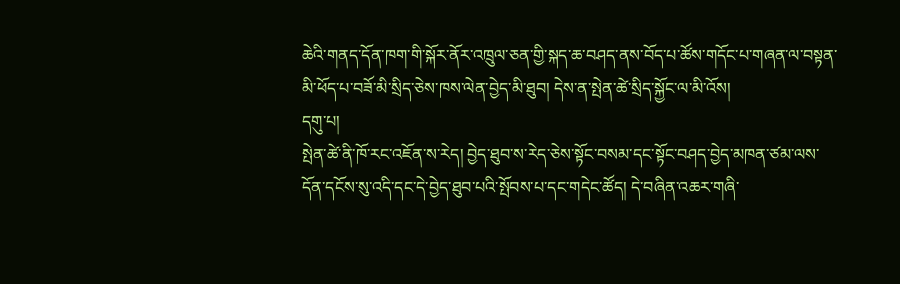ཆེའི་གནད་དོན་ཁག་གི་སྐོར་ནོར་འཁྲུལ་ཅན་གྱི་སྐད་ཆ་བཤད་ནས་བོད་པ་ཚོས་གདོང་པ་གཞན་ལ་བསྟན་མི་ཕོད་པ་བཟོ་མི་སྲིད་ཅེས་ཁས་ལེན་བྱེད་མི་ཐུབ། དེས་ན་སྤེན་ཚེ་སྲིད་སྐྱོང་ལ་མི་འོས།
དགུ་པ།
སྤེན་ཚེ་ནི་ཁོ་རང་འཇོན་ས་རེད། བྱེད་ཐུབ་ས་རེད་ཅེས་སྟོང་བསམ་དང་སྟོང་བཤད་བྱེད་མཁན་ཙམ་ལས་དོན་དངོས་སུ་འདི་དང་དེ་བྱེད་ཐུབ་པའི་སྤོབས་པ་དང་གདེང་ཚོད། དེ་བཞིན་འཆར་གཞི་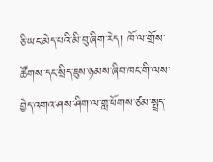ཅི་ཡང་མེད་པའི་མི་བུ་ཞིག་རེད། ཁོ་ལ་གྲོས་ཚོགས་དང་སྲིད་ཇུས་ཉམས་ཞིབ་ཁང་གི་ལས་བྱེད་འགའ་ཤས་ཤིག་ལ་གླ་ཕོགས་ཙམ་སྤྲད་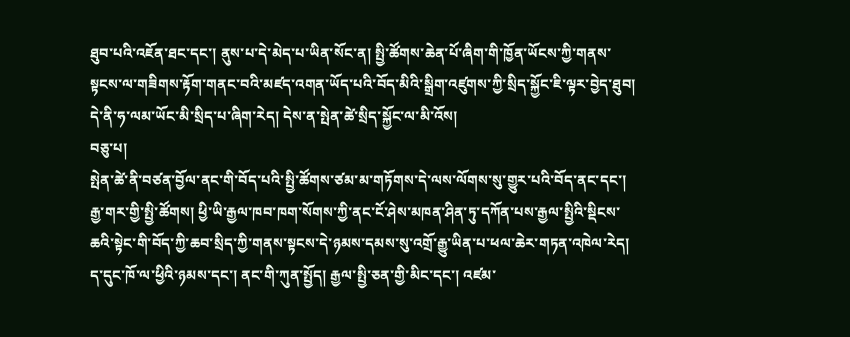ཐུབ་པའི་འཇོན་ཐང་དང་། ནུས་པ་དེ་མེད་པ་ཡིན་སོང་ན། སྤྱི་ཚོགས་ཆེན་པོ་ཞིག་གི་ཁྱོན་ཡོངས་ཀྱི་གནས་སྟངས་ལ་གཟིགས་རྟོག་གནང་བའི་མཛད་འགན་ཡོད་པའི་བོད་མིའི་སྒྲིག་འཛུགས་ཀྱི་སྲིད་སྐྱོང་ཇི་ལྟར་བྱེད་ཐུབ། དེ་ནི་ཧ་ལམ་ཡོང་མི་སྲིད་པ་ཞིག་རེད། དེས་ན་སྤེན་ཚེ་སྲིད་སྐྱོང་ལ་མི་འོས།
བཅུ་པ།
སྤེན་ཚེ་ནི་བཙན་བྱོལ་ནང་གི་བོད་པའི་སྤྱི་ཚོགས་ཙམ་མ་གཏོགས་དེ་ལས་ལོགས་སུ་གྱུར་པའི་བོད་ནང་དང་། རྒྱ་གར་གྱི་སྤྱི་ཚོགས། ཕྱི་ཡི་རྒྱལ་ཁབ་ཁག་སོགས་ཀྱི་ནང་ངོ་ཤེས་མཁན་ཤིན་ཏུ་དཀོན་པས་རྒྱལ་སྤྱིའི་སྡིངས་ཆའི་སྟེང་གི་བོད་ཀྱི་ཆབ་སྲིད་ཀྱི་གནས་སྟངས་དེ་ཉམས་དམས་སུ་འགྲོ་རྒྱུ་ཡིན་པ་ཕལ་ཆེར་གཏན་འཁེལ་རེད། ད་དུང་ཁོ་ལ་ཕྱིའི་ཉམས་དང་། ནང་གི་ཀུན་སྤྱོད། རྒྱལ་སྤྱི་ཅན་གྱི་མིང་དང་། འཛམ་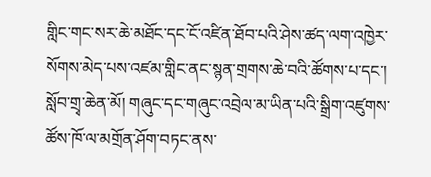གླིང་གང་སར་ཆེ་མཐོང་དང་ངོ་འཛིན་ཐོབ་པའི་ཤེས་ཚད་ལག་འཁྱེར་སོགས་མེད་པས་འཛམ་གླིང་ནང་སྙན་གྲགས་ཆེ་བའི་ཚོགས་པ་དང་། སློབ་གྲྭ་ཆེན་མོ། གཞུང་དང་གཞུང་འབྲེལ་མ་ཡིན་པའི་སྒྲིག་འཛུགས་ཚོས་ཁོ་ལ་མགྲོན་ཤོག་བཏང་ནས་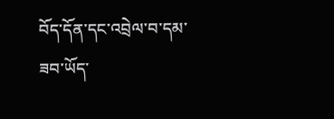བོད་དོན་དང་འབྲེལ་བ་དམ་ཟབ་ཡོད་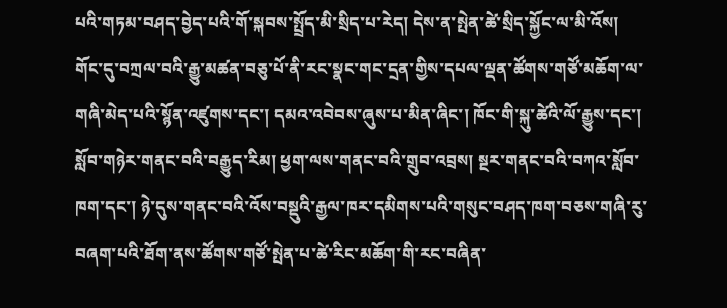པའི་གཏམ་བཤད་བྱེད་པའི་གོ་སྐབས་སྤྲོད་མི་སྲིད་པ་རེད། དེས་ན་སྤེན་ཚེ་སྲིད་སྐྱོང་ལ་མི་འོས།
གོང་དུ་བཀྲལ་བའི་རྒྱུ་མཚན་བཅུ་པོ་ནི་རང་སྣང་གང་དྲན་གྱིས་དཔལ་ལྡན་ཚོགས་གཙོ་མཆོག་ལ་གཞི་མེད་པའི་སྙོན་འཛུགས་དང་། དམའ་འབེབས་ཞུས་པ་མིན་ཞིང་། ཁོང་གི་སྐུ་ཚེའི་ལོ་རྒྱུས་དང་། སློབ་གཉེར་གནང་བའི་བརྒྱུད་རིམ། ཕྱག་ལས་གནང་བའི་གྲུབ་འབྲས། སྔར་གནང་བའི་བཀའ་སློབ་ཁག་དང་། ཉེ་དུས་གནང་བའི་འོས་བསྡུའི་རྒྱལ་ཁར་དམིགས་པའི་གསུང་བཤད་ཁག་བཅས་གཞི་རུ་བཞག་པའི་ཐོག་ནས་ཚོགས་གཙོ་སྤེན་པ་ཚེ་རིང་མཆོག་གི་རང་བཞིན་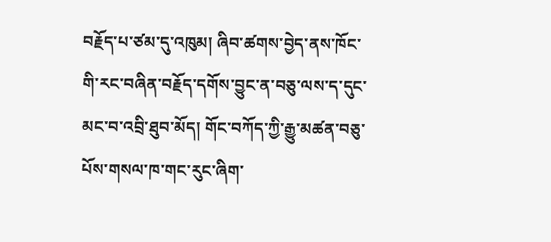བརྗོད་པ་ཙམ་དུ་འཁུམ། ཞིབ་ཚགས་བྱེད་ནས་ཁོང་གི་རང་བཞིན་བརྗོད་དགོས་བྱུང་ན་བཅུ་ལས་ད་དུང་མང་བ་འབྲི་ཐུབ་མོད། གོང་བཀོད་ཀྱི་རྒྱུ་མཚན་བཅུ་པོས་གསལ་ཁ་གང་རུང་ཞིག་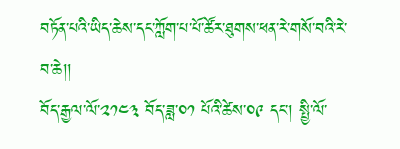བཏོན་པའི་ཡིད་ཆེས་དང་ཀློག་པ་པོ་ཚོར་ཐུགས་ཕན་རེ་གསོ་བའི་རེ་བ་ཆེ།།
བོད་རྒྱལ་ལོ་༢༡༤༣ བོད་ཟླ་༠༡ པོའི་ཚེས་༠༩ དང་། སྤྱི་ལོ་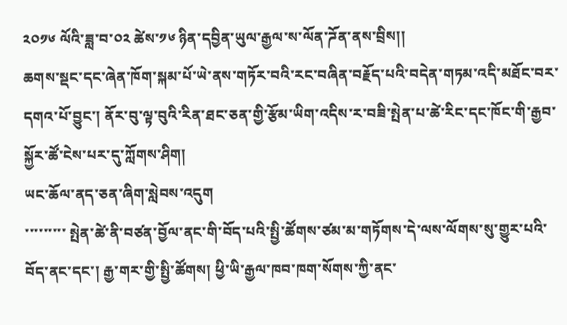༢༠༡༦ ལོའི་ཟླ་བ་༠༢ ཚེས་༡༦ ཉིན་དབྱིན་ཡུལ་རྒྱལ་ས་ལོན་ཌོན་ནས་བྲིས།།
ཆགས་སྡང་དང་ཞེན་ཁོག་སྐམ་པོ་ཡེ་ནས་གཏོར་བའི་རང་བཞིན་བརྗོད་པའི་བདེན་གཏམ་འདི་མཐོང་བར་དགའ་པོ་བྱུང་། ནོར་བུ་ལྟ་བུའི་རིན་ཐང་ཅན་གྱི་རྩོམ་ཡིག་འདིས་ར་བཟི་སྤེན་པ་ཚེ་རིང་དང་ཁོང་གི་རྒྱབ་སྐྱོར་ཚོ་ངེས་པར་དུ་ཀློགས་ཤིག།
ཡང་ཆོལ་ནད་ཅན་ཞིག་སླེབས་འདུག
་་་་་་་་་ སྤེན་ཚེ་ནི་བཙན་བྱོལ་ནང་གི་བོད་པའི་སྤྱི་ཚོགས་ཙམ་མ་གཏོགས་དེ་ལས་ལོགས་སུ་གྱུར་པའི་བོད་ནང་དང་། རྒྱ་གར་གྱི་སྤྱི་ཚོགས། ཕྱི་ཡི་རྒྱལ་ཁབ་ཁག་སོགས་ཀྱི་ནང་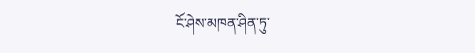ངོ་ཤེས་མཁན་ཤིན་ཏུ་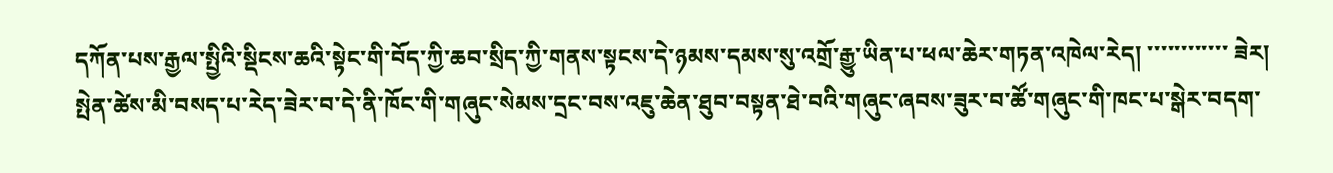དཀོན་པས་རྒྱལ་སྤྱིའི་སྡིངས་ཆའི་སྟེང་གི་བོད་ཀྱི་ཆབ་སྲིད་ཀྱི་གནས་སྟངས་དེ་ཉམས་དམས་སུ་འགྲོ་རྒྱུ་ཡིན་པ་ཕལ་ཆེར་གཏན་འཁེལ་རེད། ་་་་་་་་་་་་ ཟེར།
སྤེན་ཚེས་མི་བསད་པ་རེད་ཟེར་བ་དེ་ནི་ཁོང་གི་གཞུང་སེམས་དྲང་བས་འཇུ་ཆེན་ཐུབ་བསྟན་ཐེ་བའི་གཞུང་ཞབས་ཟུར་བ་ཚོ་གཞུང་གི་ཁང་པ་སྒེར་བདག་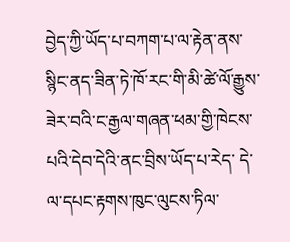བྱེད་ཀྱི་ཡོད་པ་བཀག་པ་ལ་རྟེན་ནས་སྙིང་ནད་ཟིན་ཏེ་ཁོ་རང་གི་མི་ཚེ་ལོ་རྒྱུས་ཟེར་བའི་ང་རྒྱལ་གཞན་ཕམ་གྱི་ཁེངས་པའི་དེབ་དེའི་ནང་བྲིས་ཡོད་པ་རེད་ དེ་ལ་དཔང་རྟགས་ཁུང་ལུངས་ཏིལ་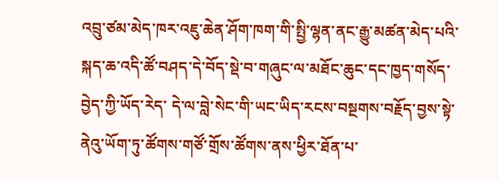འབྲུ་ཙམ་མེད་ཁར་འཇུ་ཆེན་ཤོག་ཁག་གི་སྤྱི་ལྷན་ནང་རྒྱུ་མཚན་མེད་པའི་སྐད་ཆ་འདི་ཚོ་བཤད་དེ་བོད་སྡེ་བ་གཞུང་ལ་མཐོང་ཆུང་དང་ཁྱད་གསོད་བྱེད་ཀྱི་ཡོད་རེད་ དེ་ལ་བླེ་སེང་གི་ཡང་ཡིད་རངས་བསྔགས་བརྗོད་བྱས་སྟེ་ནེའུ་ཡོག་ཏུ་ཚོགས་གཙོ་གྲོས་ཚོགས་ནས་ཕྱིར་ཐོན་པ་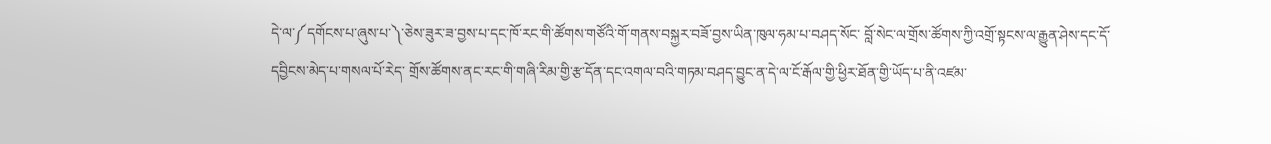དེ་ལ་༼དགོངས་པ་ཞུས་པ་༽་ཅེས་ཟུར་ཟ་བྱས་པ་དང་ཁོ་རང་གི་ཚོགས་གཙོའི་གོ་གནས་བསྐྱར་བཟོ་བྱས་ཡིན་ཁུལ་ཧམ་པ་བཤད་སོང་ བློ་སེང་ལ་གྲོས་ཚོགས་ཀྱི་འགྲོ་སྟངས་ལ་རྒྱུན་ཤེས་དང་དོ་དབྱིངས་མེད་པ་གསལ་པོ་རེད་ གྲོས་ཚོགས་ནང་རང་གི་གཞི་རིམ་གྱི་རྩ་དོན་དང་འགལ་བའི་གཏམ་བཤད་བྱུང་ན་དེ་ལ་ངོ་རྒོལ་གྱི་ཕྱིར་ཐོན་གྱི་ཡོད་པ་ནི་འཛམ་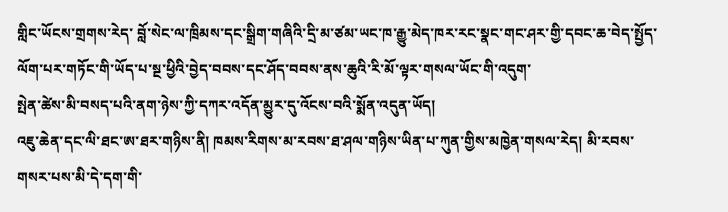གླིང་ཡོངས་གྲགས་རེད་ བློ་སེང་ལ་ཁྲིམས་དང་སྒྲིག་གཞིའི་དྲི་མ་ཙམ་ཡང་ཁ་རྒྱུ་མེད་ཁར་རང་སྣང་གང་ཤར་གྱི་དབང་ཆ་བེད་སྤྱོད་ལོག་པར་གཏོང་གི་ཡོད་པ་སྔ་ཕྱིའི་བྱེད་བབས་དང་ཤོད་བབས་ནས་ཆུའི་རི་མོ་ལྟར་གསལ་ཡོང་གི་འདུག་
སྤེན་ཚེས་མི་བསད་པའི་ནག་ཉེས་ཀྱི་དཀར་འདོན་མྱུར་དུ་འོངས་བའི་སྨོན་འདུན་ཡོད།
འཇུ་ཆེན་དང་ལི་ཐང་ཨ་ཐར་གཉིས་ནི། ཁམས་རིགས་མ་རབས་ཐ་ཤལ་གཉིས་ཡིན་པ་ཀུན་གྱིས་མཁྱེན་གསལ་རེད། མི་རབས་གསར་པས་མི་དེ་དག་གི་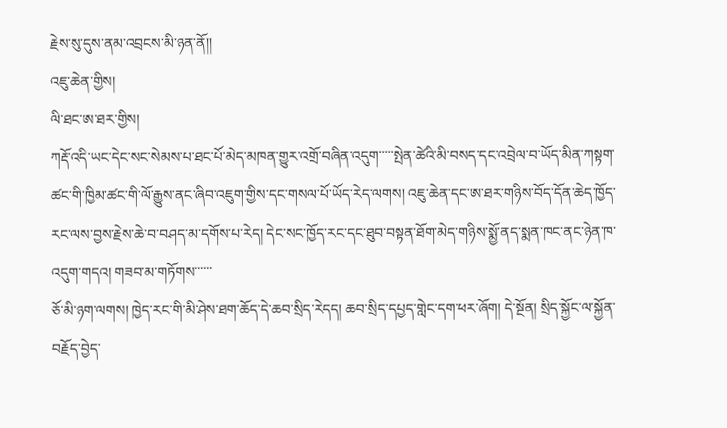རྗེས་སུ་དུས་ནམ་འབྲངས་མི་ཉན་ནོ།།
འཇུ་ཆེན་གྱིས།
ལི་ཐང་ཨ་ཐར་གྱིས།
ཀརྡོ་འདི་ཡང་དེང་སང་སེམས་པ་ཐང་པོ་མེད་མཁན་གྱུར་འགྲོ་བཞིན་འདུག་་་་་སྤེན་ཚེའི་མི་བསད་དང་འབྲེལ་བ་ཡོད་མིན་ཀསྟག་ཚང་གི་ཁྱིམ་ཚང་གི་ལོ་རྒྱུས་ནང་ཞིབ་འཇུག་གྱིས་དང་གསལ་པོ་ཡོད་རེད་ལགས། འཇུ་ཆེན་དང་ཨ་ཐར་གཉིས་བོད་དོན་ཆེད་ཁྱོད་རང་ལས་བྱས་རྗེས་ཆེ་བ་བཤད་མ་དགོས་པ་རེད། དེང་སང་ཁྱོད་རང་དང་ཐུབ་བསྟན་ཐོག་མེད་གཉིས་སྨྱོ་ནད་སྨན་ཁང་ནང་ཉེན་ཁ་འདུག་གདའ། གཟབ་མ་གཏོགས་་་་་་
ཅོ་མི་ཉག་ལགས། ཁྱེད་རང་གི་མི་ཤེས་ཐག་ཆོད་དེ་ཆབ་སྲིད་རེདད། ཆབ་སྲིད་དཔྱད་གླེང་དག་ཕར་ཞོག། དེ་སྔོན། སྲིད་སྐྱོང་ལ་སྐྱོན་བརྗོད་བྱེད་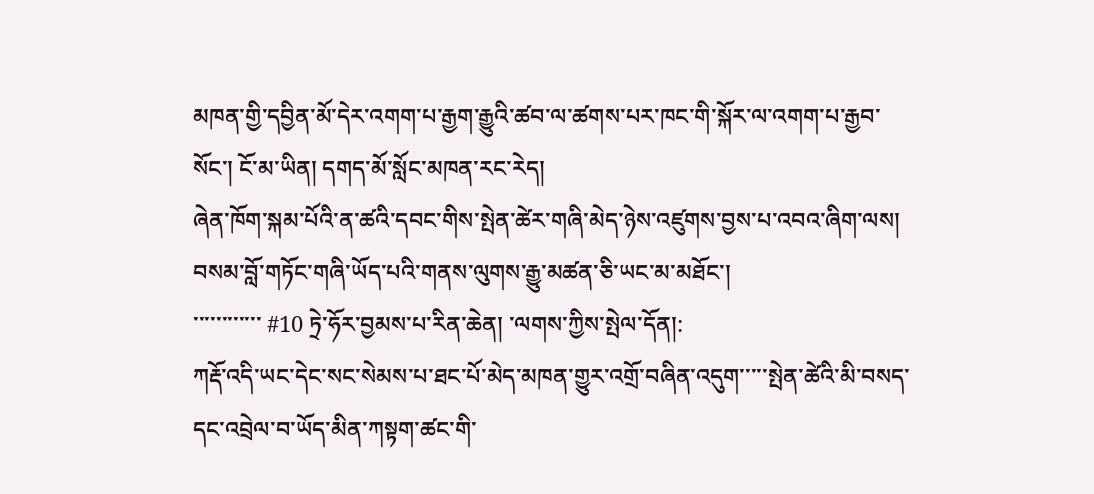མཁན་གྱི་དབྱིན་མོ་དེར་འགག་པ་རྒྱག་རྒྱུའི་ཚབ་ལ་ཚགས་པར་ཁང་གི་སྐོར་ལ་འགག་པ་རྒྱབ་སོང་། ངོ་མ་ཡིན། དགད་མོ་སློང་མཁན་རང་རེད།
ཞེན་ཁོག་སྐམ་པོའི་ན་ཚའི་དབང་གིས་སྤེན་ཚེར་གཞི་མེད་ཉེས་འཛུགས་བྱས་པ་འབའ་ཞིག་ལས། བསམ་བློ་གཏོང་གཞི་ཡོད་པའི་གནས་ལུགས་རྒྱུ་མཚན་ཅི་ཡང་མ་མཐོང་།
་་་་་་་་་་་་ #10 ཏྲེ་ཧོར་བྱམས་པ་རིན་ཆེན། ་ལགས་ཀྱིས་སྤེལ་དོན།:
ཀརྡོ་འདི་ཡང་དེང་སང་སེམས་པ་ཐང་པོ་མེད་མཁན་གྱུར་འགྲོ་བཞིན་འདུག་་་་་སྤེན་ཚེའི་མི་བསད་དང་འབྲེལ་བ་ཡོད་མིན་ཀསྟག་ཚང་གི་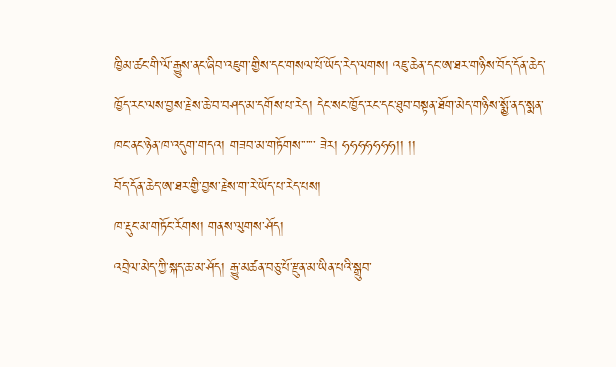ཁྱིམ་ཚང་གི་ལོ་རྒྱུས་ནང་ཞིབ་འཇུག་གྱིས་དང་གསལ་པོ་ཡོད་རེད་ལགས། འཇུ་ཆེན་དང་ཨ་ཐར་གཉིས་བོད་དོན་ཆེད་ཁྱོད་རང་ལས་བྱས་རྗེས་ཆེ་བ་བཤད་མ་དགོས་པ་རེད། དེང་སང་ཁྱོད་རང་དང་ཐུབ་བསྟན་ཐོག་མེད་གཉིས་སྨྱོ་ནད་སྨན་ཁང་ནང་ཉེན་ཁ་འདུག་གདའ། གཟབ་མ་གཏོགས་་་་་་ ཟེར། ཧཧཧཧཧཧཧ།། །།
བོད་དོན་ཆེད་ཨ་ཐར་གྱི་བྱས་རྗེས་ག་རེ་ཡོད་པ་རེད་པས།
ཁ་རྡུང་མ་གཏོང་རོགས། གནས་ལུགས་ཤོད།
འབྲེལ་མེད་ཀྱི་སྐད་ཆ་མ་ཤོད། རྒྱུ་མཚན་བཅུ་པོ་རྫུན་མ་ཡིན་པའི་སྒྲུབ་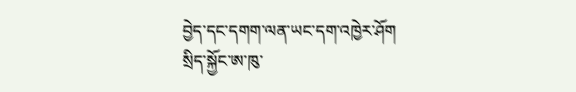བྱེད་དང་དགག་ལན་ཡང་དག་འཁྱེར་ཤོག
སྲིད་སྐྱོང་ཨ་ཁུ་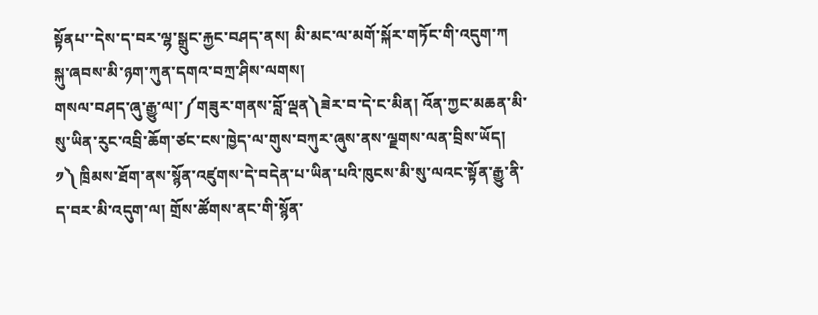སྟོནཔ་་དེས་ད་བར་ལྷ་སྒྲུང་རྐྱང་བཤད་ནས། མི་མང་ལ་མགོ་སྐོར་གཏོང་གི་འདུག་ཀ
སྐུ་ཞབས་མི་ཉག་ཀུན་དགའ་བཀྲ་ཤིས་ལགས།
གསལ་བཤད་ཞུ་རྒྱུ་ལ།་༼གཟུར་གནས་བློ་ལྡན༽ཟེར་བ་དེ་ང་མིན། འོན་ཀྱང་མཆན་མི་སུ་ཡིན་རུང་འབྲི་ཆོག་ཙང་ངས་ཁྱེད་ལ་གུས་བཀུར་ཞུས་ནས་ལྗགས་ལན་བྲིས་ཡོད།
༡༽ ཁྲིམས་ཐོག་ནས་སྙོན་འཛུགས་དེ་བདེན་པ་ཡིན་པའི་ཁུངས་མི་སུ་ལའང་སྟོན་རྒྱུ་ནི་ད་བར་མི་འདུག་ལ། གྲོས་ཚོགས་ནང་གི་སྙོན་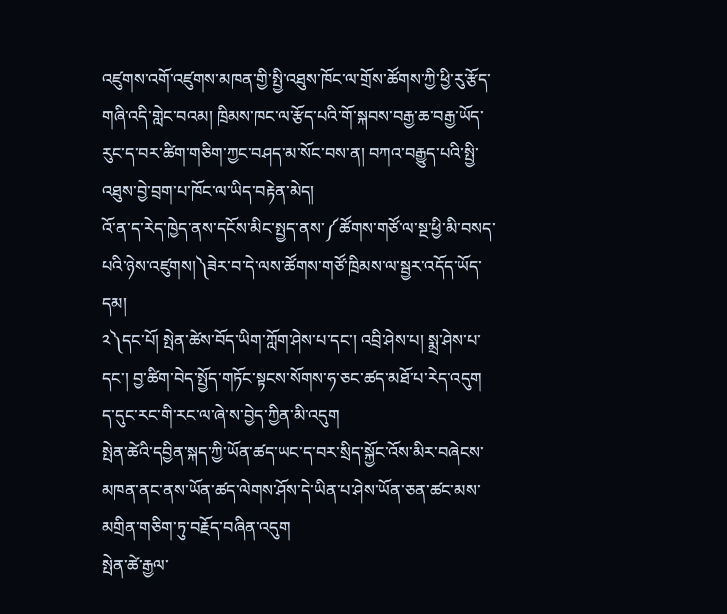འཛུགས་འགོ་འཛུགས་མཁན་གྱི་སྤྱི་འཐུས་ཁོང་ལ་གྲོས་ཚོགས་ཀྱི་ཕྱི་རུ་རྩོད་གཞི་འདི་གླེང་བའམ། ཁྲིམས་ཁང་ལ་རྩོད་པའི་གོ་སྐབས་བརྒྱ་ཆ་བརྒྱ་ཡོད་རུང་ད་བར་ཚིག་གཅིག་ཀྱང་བཤད་མ་སོང་བས་ན། བཀའ་བརྒྱུད་པའི་སྤྱི་འཐུས་བྱེ་བྲག་པ་ཁོང་ལ་ཡིད་བརྟེན་མེད།
འོ་ན་ད་རེད་ཁྱེད་ནས་དངོས་མིང་སྤྱད་ནས་༼ཚོགས་གཙོ་ལ་སྔ་ཕྱི་མི་བསད་པའི་ཉེས་འཛུགས།༽ཟེར་བ་དེ་ལས་ཚོགས་གཙོ་ཁྲིམས་ལ་སྦྱར་འདོད་ཡོད་དམ།
༢༽དང་པོ། སྤེན་ཚེས་བོད་ཡིག་ཀློག་ཤེས་པ་དང་། འབྲི་ཤེས་པ། སྨྲ་ཤེས་པ་དང་། བྱ་ཚིག་བེད་སྤྱོད་གཏོང་སྟངས་སོགས་ཧ་ཅང་ཚད་མཐོ་པ་རེད་འདུག ད་དུང་རང་གི་རང་ལ་ཞེ་ས་བྱེད་ཀྱིན་མི་འདུག
སྤེན་ཚེའི་དབྱིན་སྐད་ཀྱི་ཡོན་ཚད་ཡང་ད་བར་སྲིད་སྐྱོང་འོས་མིར་བཞེངས་མཁན་ནང་ནས་ཡོན་ཚད་ལེགས་ཤོས་དེ་ཡིན་པ་ཤེས་ཡོན་ཅན་ཚང་མས་མགྲིན་གཅིག་ཏུ་བརྗོད་བཞིན་འདུག
སྤེན་ཚེ་རྒྱལ་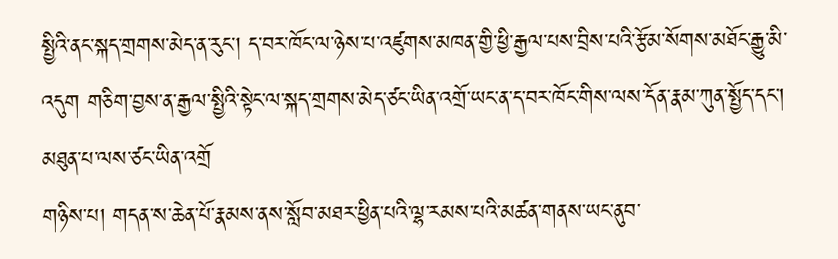སྤྱིའི་ནང་སྐད་གྲགས་མེད་ན་རུང་། ད་བར་ཁོང་ལ་ཉེས་པ་འཛུགས་མཁན་གྱི་ཕྱི་རྒྱལ་པས་བྲིས་པའི་རྩོམ་སོགས་མཐོང་རྒྱུ་མི་འདུག གཅིག་བྱས་ན་རྒྱལ་སྤྱིའི་སྟེང་ལ་སྐད་གྲགས་མེད་ཙང་ཡིན་འགྲོ་ཡང་ན་ད་བར་ཁོང་གིས་ལས་དོན་རྣམ་ཀུན་སྤྱོད་དང་། མཐུན་པ་ལས་ཙང་ཡིན་འགྲོ
གཉིས་པ། གདན་ས་ཆེན་པོ་རྣམས་ནས་སློབ་མཐར་ཕྱིན་པའི་ལྷ་རམས་པའི་མཚན་གནས་ཡང་ནུབ་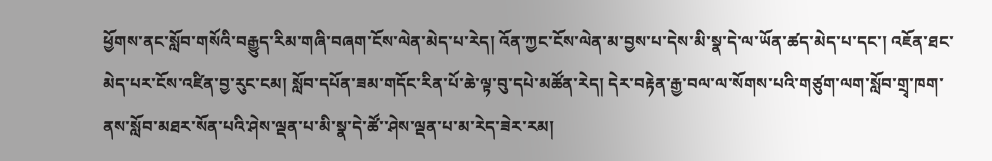ཕྱོགས་ནང་སློབ་གསོའི་བརྒྱུད་རིམ་གཞི་བཞག་ངོས་ལེན་མེད་པ་རེད། འོན་ཀྱང་ངོས་ལེན་མ་བྱས་པ་དེས་མི་སྣ་དེ་ལ་ཡོན་ཚད་མེད་པ་དང་། འཇོན་ཐང་མེད་པར་ངོས་འཛིན་བྱ་རུང་ངམ། སློབ་དཔོན་ཟམ་གདོང་རིན་པོ་ཆེ་ལྟ་བུ་དཔེ་མཚོན་རེད། དེར་བརྟེན་རྒྱ་བལ་ལ་སོགས་པའི་གཙུག་ལག་སློབ་གྲྭ་ཁག་ནས་སློབ་མཐར་སོན་པའི་ཤེས་ལྡན་པ་མི་སྣ་དེ་ཚོ་་ཤེས་ལྡན་པ་མ་རེད་ཟེར་རམ།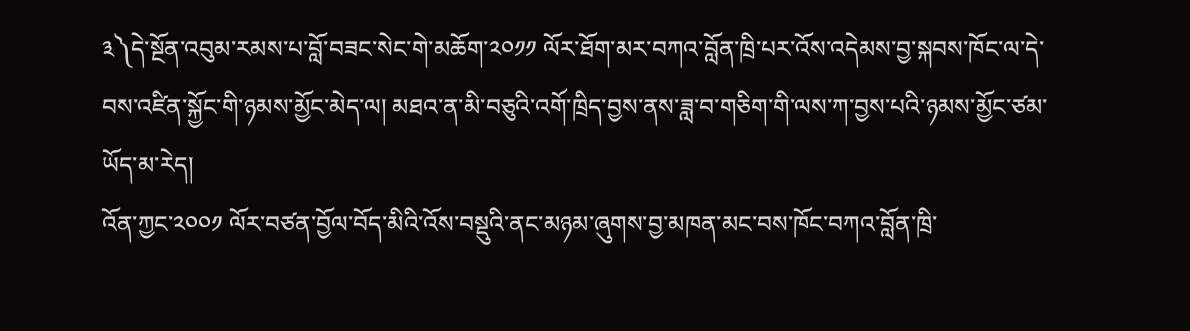༣༽དེ་སྔོན་འབུམ་རམས་པ་བློ་བཟང་སེང་གེ་མཆོག་༢༠༡༡ ལོར་ཐོག་མར་བཀའ་བློན་ཁྲི་པར་འོས་འདེམས་བྱ་སྐབས་ཁོང་ལ་དེ་བས་འཛིན་སྐྱོང་གི་ཉམས་མྱོང་མེད་ལ། མཐའ་ན་མི་བཅུའི་འགོ་ཁྲིད་བྱས་ནས་ཟླ་བ་གཅིག་གི་ལས་ཀ་བྱས་པའི་ཉམས་མྱོང་ཙམ་ཡོད་མ་རེད།
འོན་ཀྱང་༢༠༠༡ ལོར་བཙན་བྱོལ་བོད་མིའི་འོས་བསྡུའི་ནང་མཉམ་ཞུགས་བྱ་མཁན་མང་བས་ཁོང་བཀའ་བློན་ཁྲི་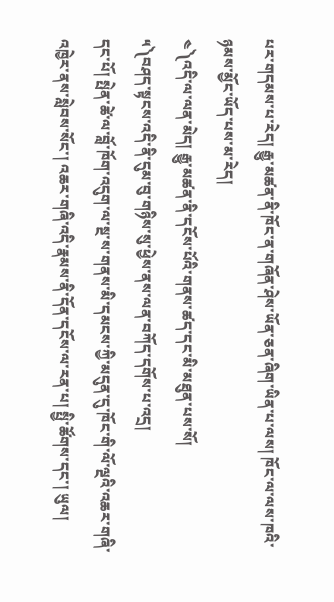པར་གདམས་པ་རེད། རྒྱུ་མཚན་ནི་ཁོང་ན་གཞོན་ཤེས་ཡོན་ཅན་ཞིག་ཡིན་པ་ལས། ཁོང་ལ་ལས་ཁའི་ཉམས་མྱོང་ཡོད་པས་མ་རེད།
༤༽འདི་ལ་ལན་མེད། རྒྱུ་མཚན་ནི་དངོས་པོའི་གནས་ཚད་དང་མི་མཐུན་པས་སོ།
༥༽བཤད་སྟངས་འདི་ནི་དུམ་བུ་གཉིས་སུ་ཕྱེས་ནས་ལན་བཀོད་དགོས་པ་འདྲ།
དང་པོ། སྤེན་ཚེ་ལ་བློ་ཁོག་འདུག་ལ་སྔ་ས་གནས་མི་དམངས་ཀྱི་མདུན་དུ་ཁོང་གི་ལོ་ལྔའི་འཆར་གཞི་འཁྱེར་ནས་སླེབས་སོང་། འཆར་གཞི་འདི་རྣམས་ནི་དོན་དངོས་ལ་རན་པ། སྤྱི་ཚོགས་དང་། ཡུལ།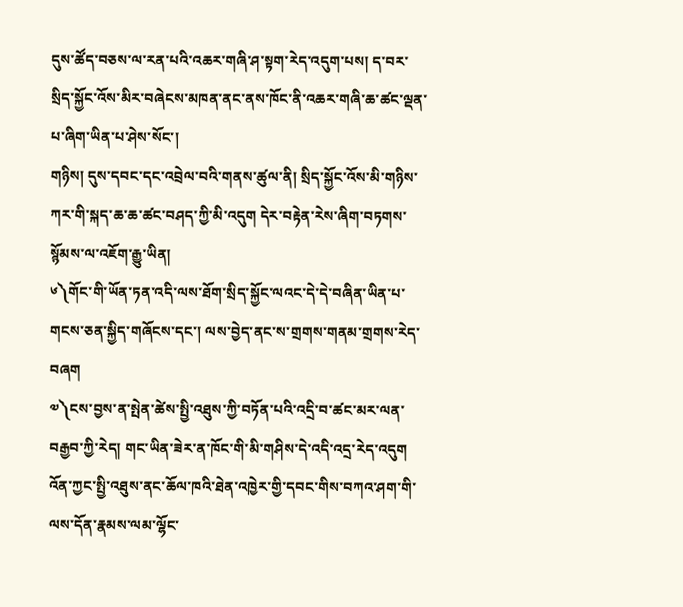དུས་ཚོད་བཅས་ལ་རན་པའི་འཆར་གཞི་ཤ་སྟག་རེད་འདུག་པས། ད་བར་སྲིད་སྐྱོང་འོས་མིར་བཞེངས་མཁན་ནང་ནས་ཁོང་ནི་འཆར་གཞི་ཆ་ཚང་ལྡན་པ་ཞིག་ཡིན་པ་ཤེས་སོང་།
གཉིས། དུས་དབང་དང་འབྲེལ་བའི་གནས་ཚུལ་ནི། སྲིད་སྐྱོང་འོས་མི་གཉིས་ཀར་གི་སྐད་ཆ་ཆ་ཚང་བཤད་ཀྱི་མི་འདུག དེར་བརྟེན་རེས་ཞིག་བཏགས་སྙོམས་ལ་འཇོག་རྒྱུ་ཡིན།
༦༽གོང་གི་ཡོན་ཏན་འདི་ལས་ཐོག་སྲིད་སྐྱོང་ལའང་དེ་དེ་བཞིན་ཡིན་པ་གངས་ཅན་སྐྱིད་གཞོངས་དང་། ལས་བྱེད་ནང་ས་གྲགས་གནམ་གྲགས་རེད་བཞག
༧༽ངས་བྱས་ན་སྤེན་ཚེས་སྤྱི་འཐུས་ཀྱི་བཏོན་པའི་འདྲི་བ་ཚང་མར་ལན་བརྒྱབ་ཀྱི་རེད། གང་ཡིན་ཟེར་ན་ཁོང་གི་མི་གཤིས་དེ་འདི་འདྲ་རེད་འདུག
འོན་ཀྱང་སྤྱི་འཐུས་ནང་ཆོལ་ཁའི་ཐེན་འཁྱེར་གྱི་དབང་གིས་བཀའ་ཤག་གི་ལས་དོན་རྣམས་ལམ་ལྷོང་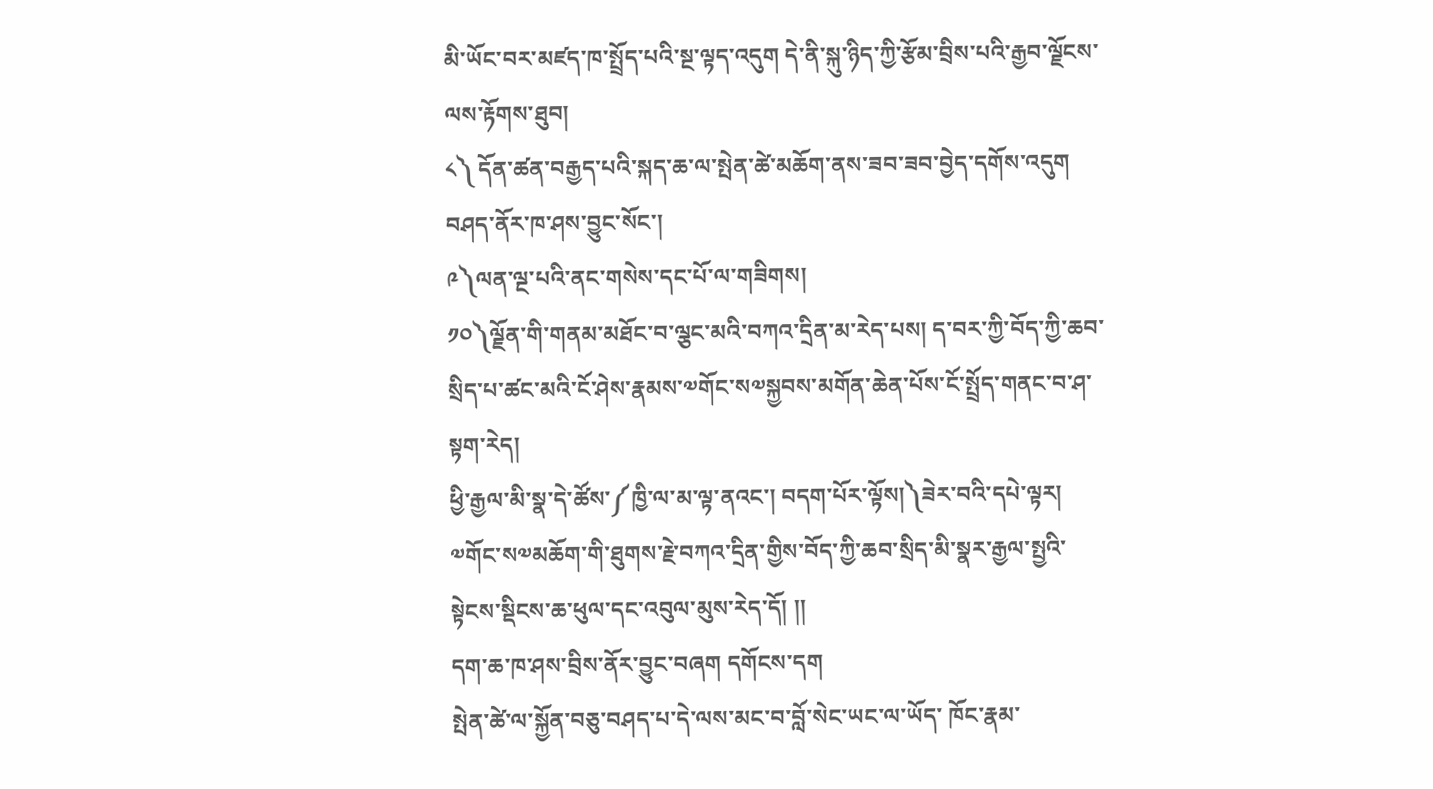མི་ཡོང་བར་མཛད་ཁ་སྤྲོད་པའི་སྔ་ལྟད་འདུག དེ་ནི་སྐུ་ཉིད་ཀྱི་རྩོམ་བྲིས་པའི་རྒྱབ་ལྗོངས་ལས་རྟོགས་ཐུབ།
༨༽ དོན་ཚན་བརྒྱད་པའི་སྐད་ཆ་ལ་སྤེན་ཚེ་མཆོག་ནས་ཟབ་ཟབ་བྱེད་དགོས་འདུག བཤད་ནོར་ཁ་ཤས་བྱུང་སོང་།
༩༽ལན་ལྔ་པའི་ནང་གསེས་དང་པོ་ལ་གཟིགས།
༡༠༽ལྗོན་གི་གནམ་མཐོང་བ་ལྕང་མའི་བཀའ་དྲིན་མ་རེད་པས། ད་བར་ཀྱི་བོད་ཀྱི་ཆབ་སྲིད་པ་ཚང་མའི་ངོ་ཤེས་རྣམས་༧གོང་ས༧སྐྱབས་མགོན་ཆེན་པོས་ངོ་སྤྲོད་གནང་བ་ཤ་སྟག་རེད།
ཕྱི་རྒྱལ་མི་སྣ་དེ་ཚོས་༼ཁྱི་ལ་མ་ལྟ་ནའང་། བདག་པོར་ལྟོས།༽ཟེར་བའི་དཔེ་ལྟར། ༧གོང་ས༧མཆོག་གི་ཐུགས་རྗེ་བཀའ་དྲིན་གྱིས་བོད་ཀྱི་ཆབ་སྲིད་མི་སྣར་རྒྱལ་སྤྱའི་སྟེངས་སྡིངས་ཆ་ཕུལ་དང་འབུལ་མུས་རེད་དོ། །།
དག་ཆ་ཁ་ཤས་བྲིས་ནོར་བྱུང་བཞག དགོངས་དག
སྤེན་ཚེ་ལ་སྐྱོན་བཅུ་བཤད་པ་དེ་ལས་མང་བ་བློ་སེང་ཡང་ལ་ཡོད་ ཁོང་རྣམ་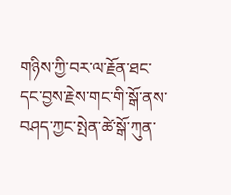གཉིས་ཀྱི་བར་ལ་རྗོན་ཐང་དང་བྱས་རྗེས་གང་གི་སྒོ་ནས་བཤད་ཀྱང་སྤེན་ཚེ་སྒོ་ཀུན་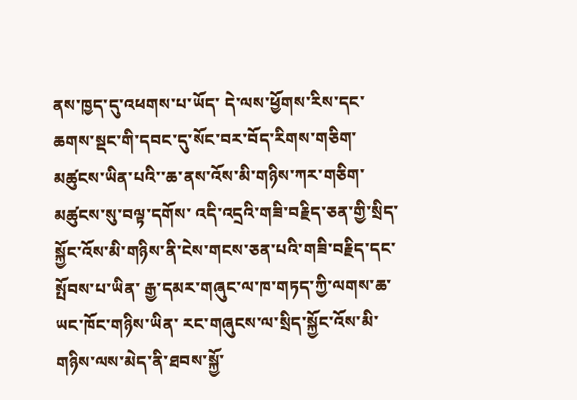ནས་ཁྱད་དུ་འཕགས་པ་ཡོད་ དེ་ལས་ཕྱོགས་རིས་དང་ཆགས་སྡང་གི་དབང་དུ་སོང་བར་བོད་རིགས་གཅིག་མཚུངས་ཡིན་པའི་་ཆ་ནས་འོས་མི་གཉིས་ཀར་གཅིག་མཚུངས་སུ་བལྟ་དགོས་ འདི་འདྲའི་གཟི་བརྗིད་ཅན་གྱི་སྲིད་སྐྱོང་འོས་མི་གཉིས་ནི་ངེས་གངས་ཅན་པའི་གཟི་བརྗིད་དང་སྤོབས་པ་ཡིན་ རྒྱ་དམར་གཞུང་ལ་ཁ་གཏད་ཀྱི་ལགས་ཆ་ཡང་ཁོང་གཉིས་ཡིན་ རང་གཞུངས་ལ་སྲིད་སྐྱོང་འོས་མི་གཉིས་ལས་མེད་ནི་ཐབས་སྐྱོ་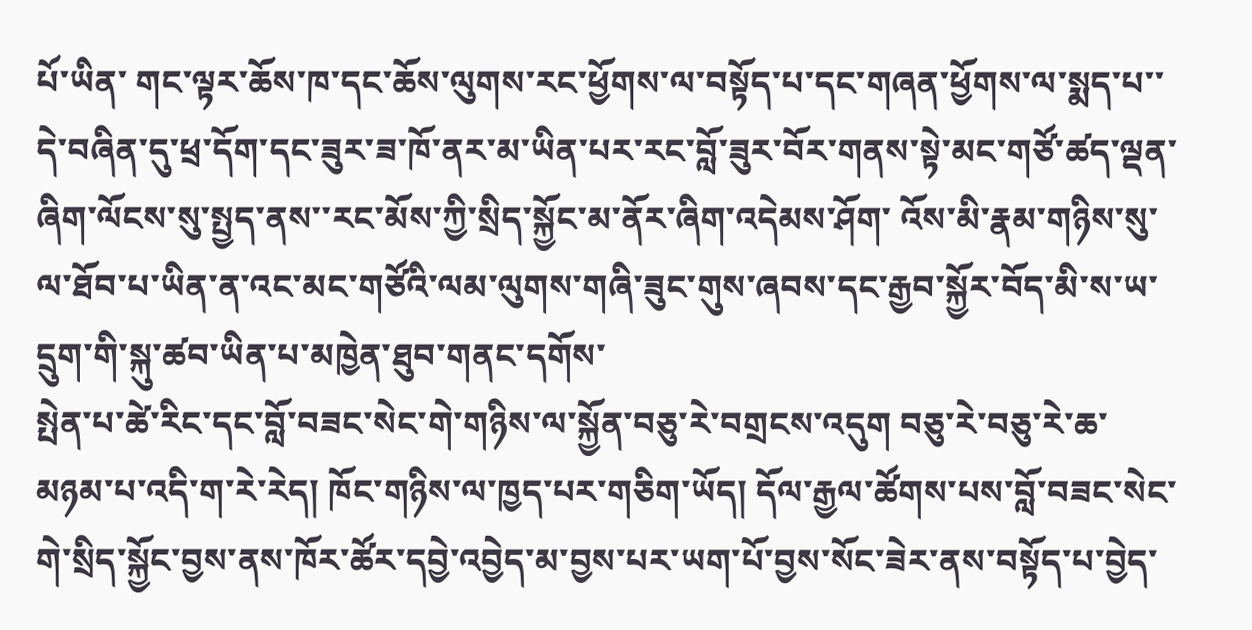པོ་ཡིན་ གང་ལྟར་ཆོས་ཁ་དང་ཆོས་ལུགས་རང་ཕྱོགས་ལ་བསྟོད་པ་དང་གཞན་ཕྱོགས་ལ་སྨད་པ་་དེ་བཞིན་དུ་ཕྲ་དོག་དང་ཟུར་ཟ་ཁོ་ནར་མ་ཡིན་པར་རང་བློ་ཟུར་བོར་གནས་སྟེ་མང་གཙོ་ཚད་ལྡན་ཞིག་ལོངས་སུ་སྤྱད་ནས་་རང་མོས་ཀྱི་སྲིད་སྐྱོང་མ་ནོར་ཞིག་འདེམས་ཤོག་ འོས་མི་རྣམ་གཉིས་སུ་ལ་ཐོབ་པ་ཡིན་ན་འང་མང་གཙོའི་ལམ་ལུགས་གཞི་ཟུང་གུས་ཞབས་དང་རྒྱབ་སྐྱོར་བོད་མི་ས་ཡ་དྲུག་གི་སྐུ་ཚབ་ཡིན་པ་མཁྱེན་ཐུབ་གནང་དགོས་
སྤེན་པ་ཚེ་རིང་དང་བློ་བཟང་སེང་གེ་གཉིས་ལ་སྐྱོན་བཅུ་རེ་བགྲངས་འདུག བཅུ་རེ་བཅུ་རེ་ཆ་མཉམ་པ་འདི་ག་རེ་རེད། ཁོང་གཉིས་ལ་ཁྱད་པར་གཅིག་ཡོད། དོལ་རྒྱལ་ཚོགས་པས་བློ་བཟང་སེང་གེ་སྲིད་སྐྱོང་བྱས་ནས་ཁོར་ཚོར་དབྱེ་འབྱེད་མ་བྱས་པར་ཡག་པོ་བྱས་སོང་ཟེར་ནས་བསྟོད་པ་བྱེད་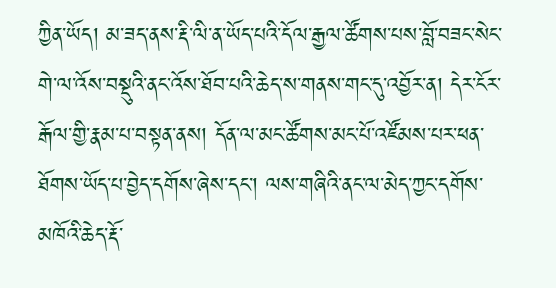ཀྱིན་ཡོད། མ་ཟད་ནས་རྡི་ལི་ན་ཡོད་པའི་དོལ་རྒྱལ་ཚོགས་པས་བློ་བཟང་སེང་གེ་ལ་འོས་བསྡུའི་ནང་འོས་ཐོབ་པའི་ཆེད་ས་གནས་གང་དུ་འབྱོར་ན། དེར་ངོར་རྒོལ་གྱི་རྣམ་པ་བསྟན་ནས། དོན་ལ་མང་ཚོགས་མང་པོ་འཛོམས་པར་ཕན་ཐོགས་ཡོད་པ་བྱེད་དགོས་ཞེས་དང་། ལས་གཞིའི་ནང་ལ་མེད་ཀྱང་དགོས་མཁོའི་ཆེད་རྡོ་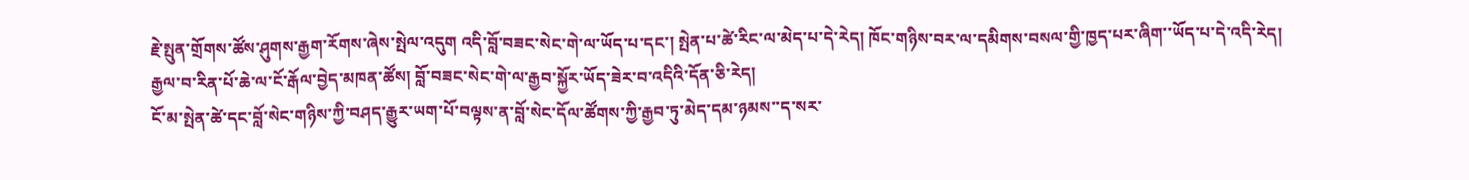རྗེ་སྤུན་གྲོགས་ཚོས་ཤུགས་རྒྱག་རོགས་ཞེས་སྤེལ་འདུག འདི་བློ་བཟང་སེང་གེ་ལ་ཡོད་པ་དང་། སྤེན་པ་ཚེ་རིང་ལ་མེད་པ་དེ་རེད། ཁོང་གཉིས་བར་ལ་དམིགས་བསལ་གྱི་ཁྱད་པར་ཞིག་་ཡོད་པ་དེ་འདི་རེད།
རྒྱལ་བ་རིན་པོ་ཆེ་ལ་ངོ་རྒོལ་བྱེད་མཁན་ཚོས། བློ་བཟང་སེང་གེ་ལ་རྒྱབ་སྐྱོར་ཡོད་ཟེར་བ་འདིའི་དོན་ཅི་རེད།
ངོ་མ་སྤེན་ཚེ་དང་བློ་སེང་གཉིས་ཀྱི་བཤད་རྒྱུར་ཡག་པོ་བལྟས་ན་བློ་སེང་དོལ་ཚོགས་ཀྱི་རྒྱབ་ཏུ་མེད་དམ་ཉམས་་ད་སར་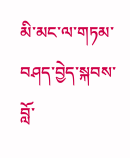མི་མང་ལ་གཏམ་བཤད་བྱེད་སྐབས་བློ་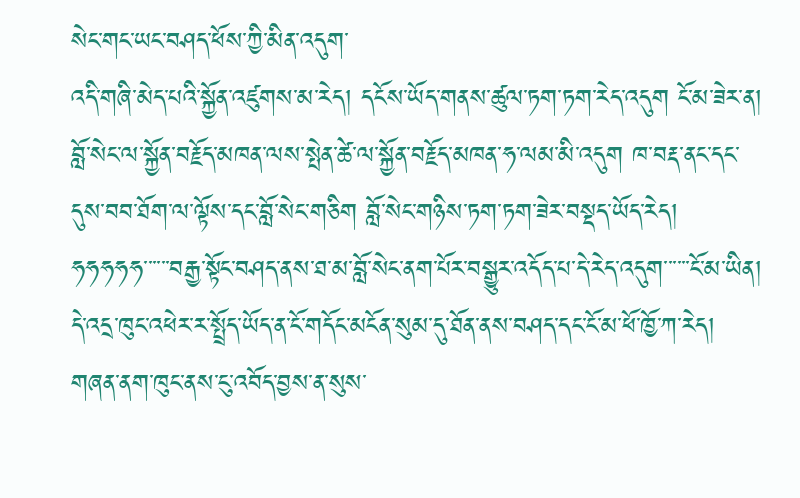སེང་གང་ཡང་བཤད་ཕོས་ཀྱི་མིན་འདུག་
འདི་གཞི་མེད་པའི་སྐྱོན་འཛུགས་མ་རེད། དངོས་ཡོད་གནས་ཚུལ་ཏག་ཏག་རེད་འདུག ངོ་མ་ཟེར་ན། བློ་སེང་ལ་སྐྱོན་བརྗོད་མཁན་ལས་སྤེན་ཚེ་ལ་སྐྱོན་བརྗོད་མཁན་ཧ་ལམ་མི་འདུག ཁ་བརྡ་ནང་དང་དུས་བབ་ཐོག་ལ་ལྟོས་དང་བློ་སེང་གཅིག བློ་སེང་གཉིས་ཏག་ཏག་ཟེར་བསྡད་ཡོད་རེད།
ཧཧཧཧཧ་་་་་་བརྒྱ་སྟོང་བཤད་ནས་ཐ་མ་བློ་སེང་ནག་པོར་བསྒྱུར་འདོད་པ་དེ་རེད་འདུག་་་་་་ངོ་མ་ཡིན། དེ་འདྲ་ཁུང་འཕེར་ར་སྤྲོད་ཡོད་ན་ངོ་གདོང་མངོན་སུམ་དུ་ཐོན་ནས་བཤད་དང་ངོ་མ་ཕོ་ཁྱོ་ཀ་རེད། གཞན་ནག་ཁུང་ནས་ངུ་འབོད་བྱས་ན་སུས་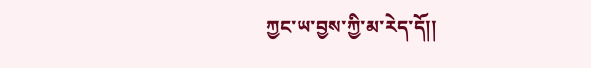ཀྱང་ཡ་བྱས་ཀྱི་མ་རེད་དོ།།